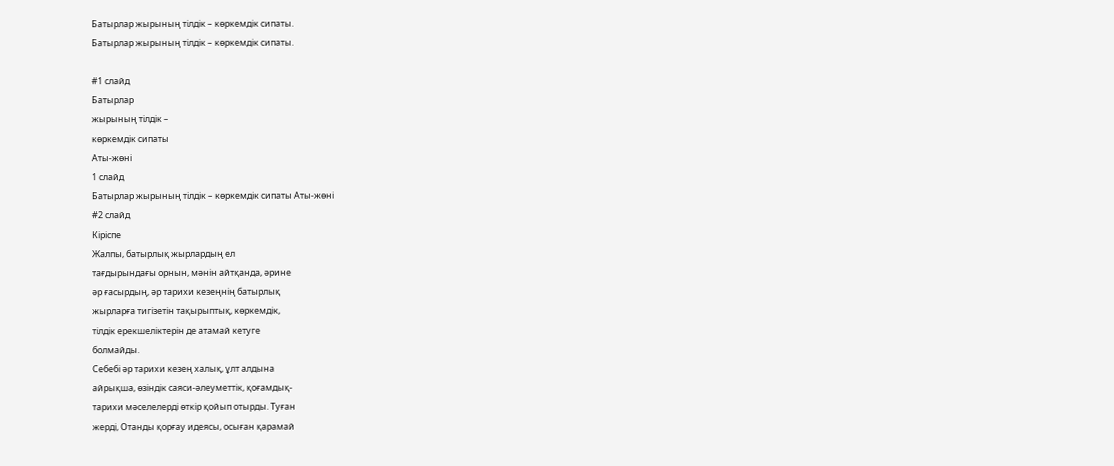Батырлар жырының тілдік – көркемдік сипаты.
Батырлар жырының тілдік – көркемдік сипаты.

#1 слайд
Батырлар
жырының тілдік –
көркемдік сипаты
Аты-жөні
1 слайд
Батырлар жырының тілдік – көркемдік сипаты Аты-жөні
#2 слайд
Кіріспе
Жалпы, батырлық жырлардың ел
тағдырындағы орнын, мәнін айтқанда, әрине
әр ғасырдың, әр тарихи кезеңнің батырлық
жырларға тигізетін тақырыптық, көркемдік,
тілдік ерекшеліктерін де атамай кетуге
болмайды.
Себебі әр тарихи кезең халық, ұлт алдына
айрықша, өзіндік саяси-әлеуметтік, қоғамдық-
тарихи мәселелерді өткір қойып отырды. Туған
жерді, Отанды қорғау идеясы, осыған қарамай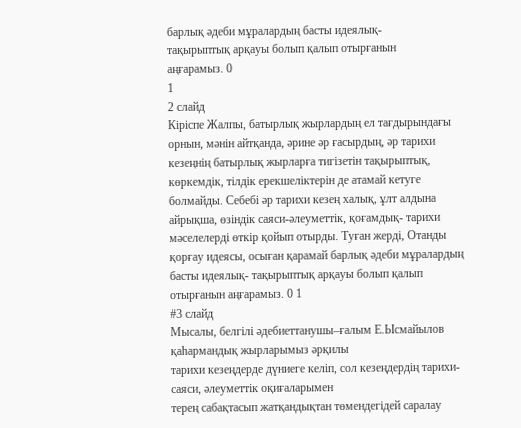барлық әдеби мұралардың басты идеялық-
тақырыптық арқауы болып қалып отырғанын
аңғарамыз. 0
1
2 слайд
Кіріспе Жалпы, батырлық жырлардың ел тағдырындағы орнын, мәнін айтқанда, әрине әр ғасырдың, әр тарихи кезеңнің батырлық жырларға тигізетін тақырыптық, көркемдік, тілдік ерекшеліктерін де атамай кетуге болмайды. Себебі әр тарихи кезең халық, ұлт алдына айрықша, өзіндік саяси-әлеуметтік, қоғамдық- тарихи мәселелерді өткір қойып отырды. Туған жерді, Отанды қорғау идеясы, осыған қарамай барлық әдеби мұралардың басты идеялық- тақырыптық арқауы болып қалып отырғанын аңғарамыз. 0 1
#3 слайд
Мысалы, белгілі әдебиеттанушы–ғалым Е.Ысмайылов қаһармандық жырларымыз әрқилы
тарихи кезеңдерде дүниеге келіп, сол кезеңдердің тарихи-саяси, әлеуметтік оқиғаларымен
терең сабақтасып жатқандықтан төмендегідей саралау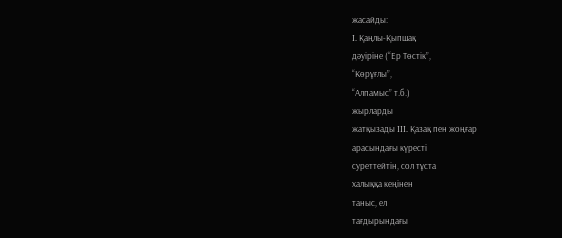жасайды:
I. Қаңлы-Қыпшақ
дәуіріне (“Ер Төстік”,
“Көрұғлы”,
“Алпамыс” т.б.)
жырларды
жатқызады III. Қазақ пен жоңғар
арасындағы күресті
суреттейтін, сол тұста
халыққа кеңінен
таныс, ел
тағдырындағы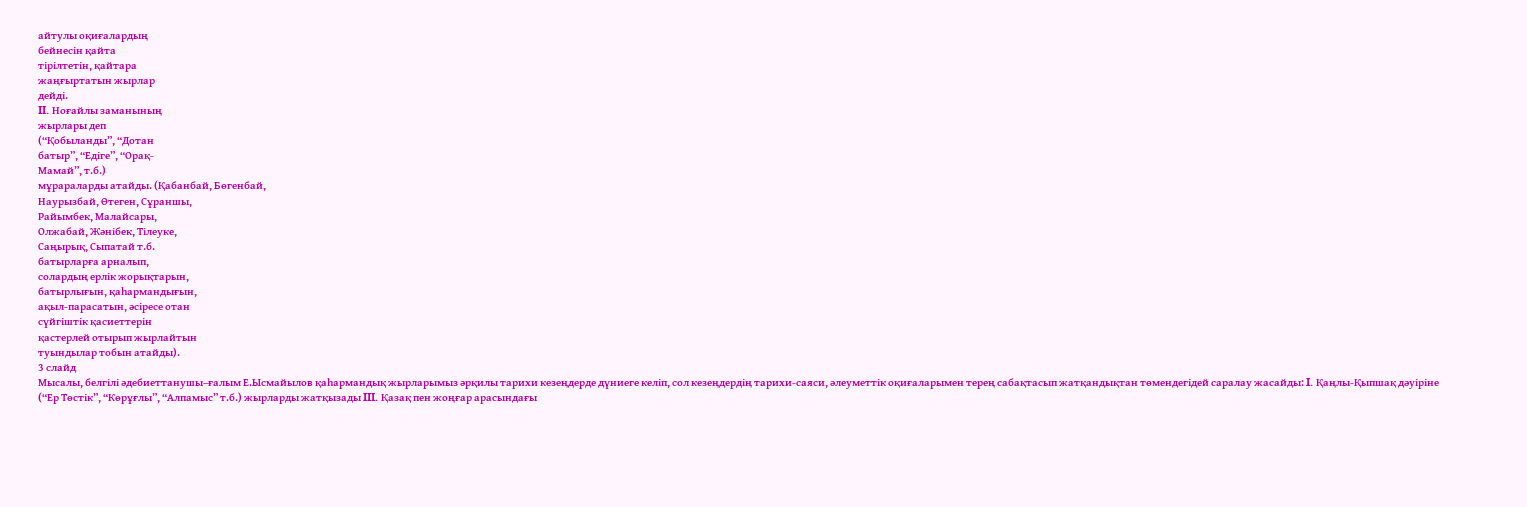айтулы оқиғалардың
бейнесін қайта
тірілтетін, қайтара
жаңғыртатын жырлар
дейді.
II. Ноғайлы заманының
жырлары деп
(“Қобыланды”, “Дотан
батыр”, “Едіге”, “Орақ-
Мамай”, т.б.)
мұрараларды атайды. (Қабанбай, Бөгенбай,
Наурызбай, Өтеген, Сұраншы,
Райымбек, Малайсары,
Олжабай, Жәнібек, Тілеуке,
Саңырық, Сыпатай т.б.
батырларға арналып,
солардың ерлік жорықтарын,
батырлығын, қаһармандығын,
ақыл-парасатын, әсіресе отан
сүйгіштік қасиеттерін
қастерлей отырып жырлайтын
туындылар тобын атайды).
3 слайд
Мысалы, белгілі әдебиеттанушы–ғалым Е.Ысмайылов қаһармандық жырларымыз әрқилы тарихи кезеңдерде дүниеге келіп, сол кезеңдердің тарихи-саяси, әлеуметтік оқиғаларымен терең сабақтасып жатқандықтан төмендегідей саралау жасайды: I. Қаңлы-Қыпшақ дәуіріне (“Ер Төстік”, “Көрұғлы”, “Алпамыс” т.б.) жырларды жатқызады III. Қазақ пен жоңғар арасындағы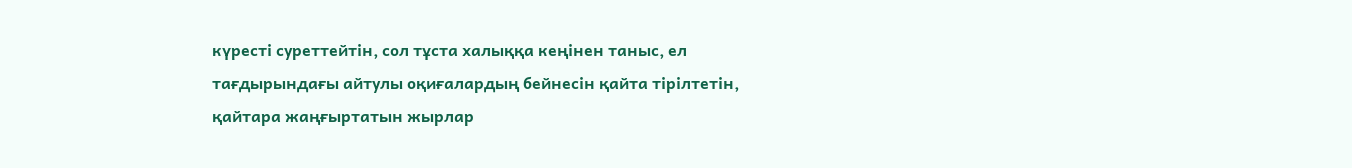күресті суреттейтін, сол тұста халыққа кеңінен таныс, ел тағдырындағы айтулы оқиғалардың бейнесін қайта тірілтетін, қайтара жаңғыртатын жырлар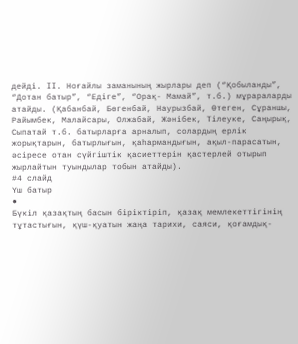дейді. II. Ноғайлы заманының жырлары деп (“Қобыланды”, “Дотан батыр”, “Едіге”, “Орақ- Мамай”, т.б.) мұрараларды атайды. (Қабанбай, Бөгенбай, Наурызбай, Өтеген, Сұраншы, Райымбек, Малайсары, Олжабай, Жәнібек, Тілеуке, Саңырық, Сыпатай т.б. батырларға арналып, солардың ерлік жорықтарын, батырлығын, қаһармандығын, ақыл-парасатын, әсіресе отан сүйгіштік қасиеттерін қастерлей отырып жырлайтын туындылар тобын атайды).
#4 слайд
Үш батыр
●
Бүкіл қазақтың басын біріктіріп, қазақ мемлекеттігінің
тұтастығын, қүш-қуатын жаңа тарихи, саяси, қоғамдық-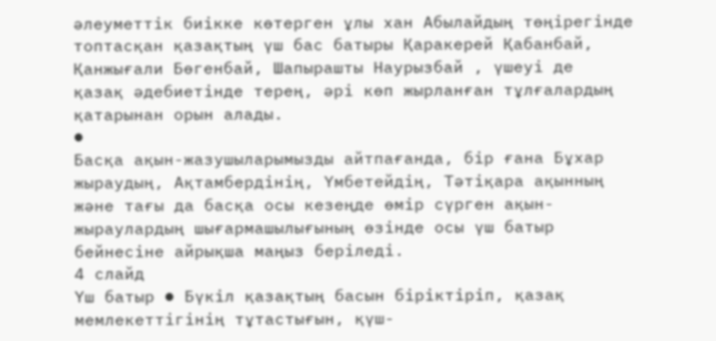әлеуметтік биікке көтерген ұлы хан Абылайдың төңірегінде
топтасқан қазақтың үш бас батыры Қаракерей Қабанбай,
Қанжығали Бөгенбай, Шапырашты Наурызбай , үшеуі де
қазақ әдебиетінде терең, әрі көп жырланған тұлғалардың
қатарынан орын алады.
●
Басқа ақын-жазушыларымызды айтпағанда, бір ғана Бұхар
жыраудың, Ақтамбердінің, Үмбетейдің, Тәтіқара ақынның
және тағы да басқа осы кезеңде өмір сүрген ақын-
жыраулардың шығармашылығының өзінде осы үш батыр
бейнесіне айрықша маңыз беріледі.
4 слайд
Үш батыр ● Бүкіл қазақтың басын біріктіріп, қазақ мемлекеттігінің тұтастығын, қүш-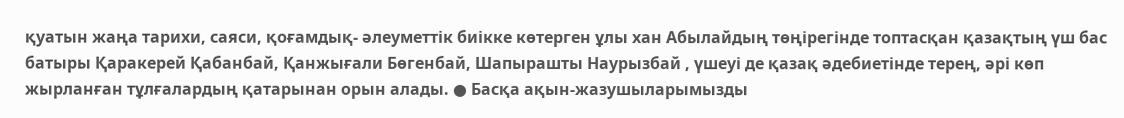қуатын жаңа тарихи, саяси, қоғамдық- әлеуметтік биікке көтерген ұлы хан Абылайдың төңірегінде топтасқан қазақтың үш бас батыры Қаракерей Қабанбай, Қанжығали Бөгенбай, Шапырашты Наурызбай , үшеуі де қазақ әдебиетінде терең, әрі көп жырланған тұлғалардың қатарынан орын алады. ● Басқа ақын-жазушыларымызды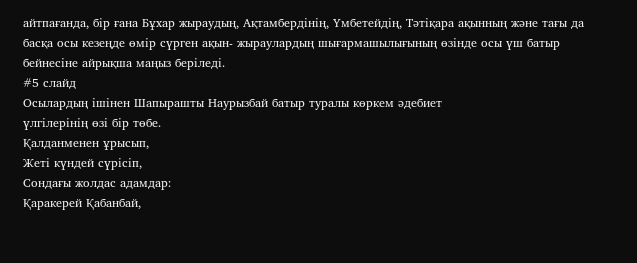айтпағанда, бір ғана Бұхар жыраудың, Ақтамбердінің, Үмбетейдің, Тәтіқара ақынның және тағы да басқа осы кезеңде өмір сүрген ақын- жыраулардың шығармашылығының өзінде осы үш батыр бейнесіне айрықша маңыз беріледі.
#5 слайд
Осылардың ішінен Шапырашты Наурызбай батыр туралы көркем әдебиет
үлгілерінің өзі бір төбе.
Қалданменен ұрысып,
Жеті күндей сүрісіп,
Сондағы жолдас адамдар:
Қаракерей Қабанбай,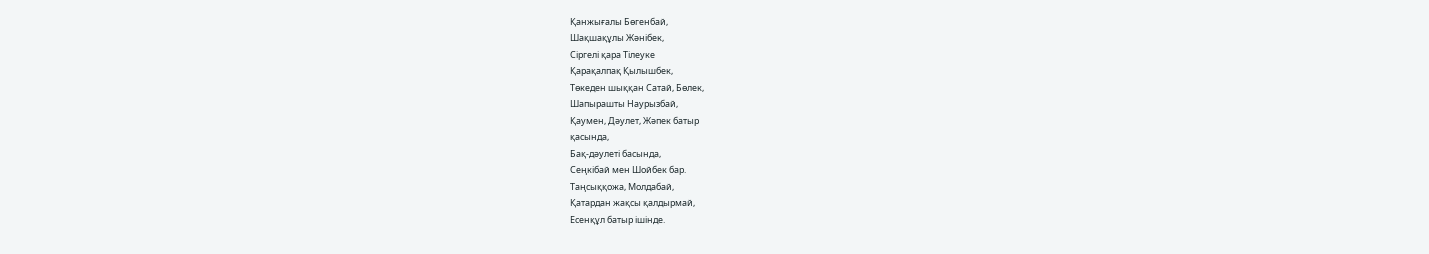Қанжығалы Бөгенбай,
Шақшақұлы Жәнібек,
Сіргелі қара Тілеуке
Қарақалпақ Қылышбек,
Төкеден шыққан Сатай, Бөлек,
Шапырашты Наурызбай,
Қаумен, Дәулет, Жәпек батыр
қасында,
Бақ-дәулеті басында,
Сеңкібай мен Шойбек бар.
Таңсыққожа, Молдабай,
Қатардан жақсы қалдырмай,
Есенқұл батыр ішінде.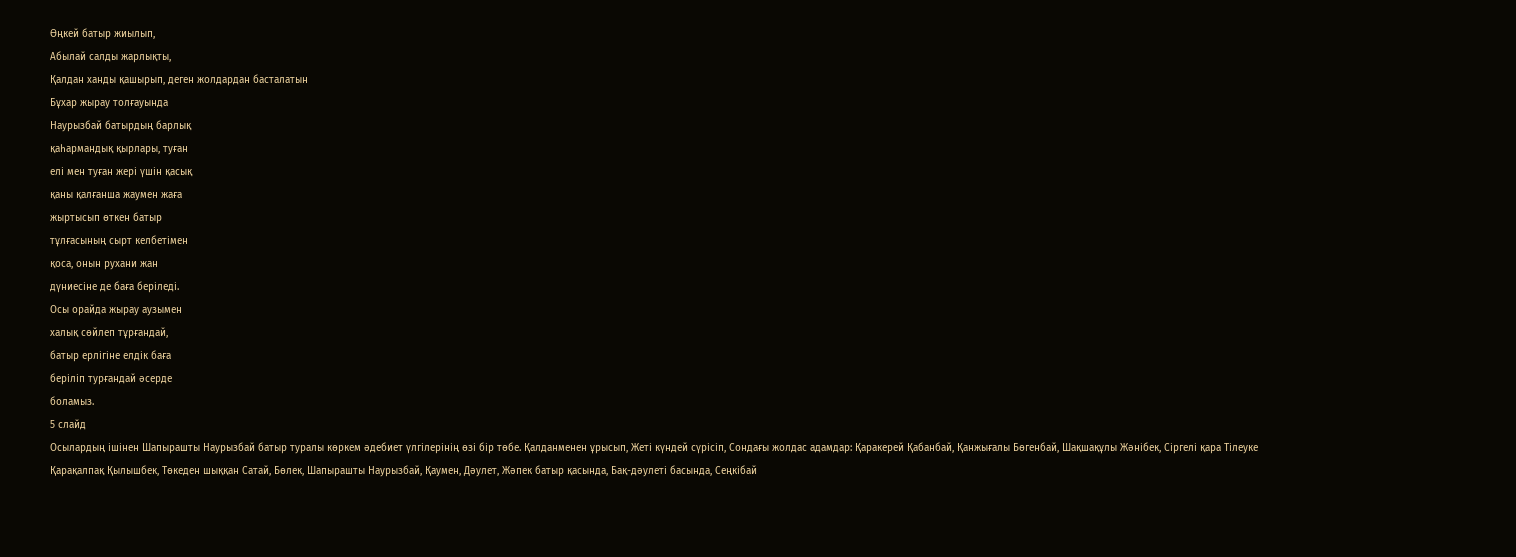Өңкей батыр жиылып,
Абылай салды жарлықты,
Қалдан ханды қашырып, деген жолдардан басталатын
Бұхар жырау толғауында
Наурызбай батырдың барлық
қаһармандық қырлары, туған
елі мен туған жері үшін қасық
қаны қалғанша жаумен жаға
жыртысып өткен батыр
тұлғасының сырт келбетімен
қоса, онын рухани жан
дүниесіне де баға беріледі.
Осы орайда жырау аузымен
халық сөйлеп тұрғандай,
батыр ерлігіне елдік баға
беріліп турғандай әсерде
боламыз.
5 слайд
Осылардың ішінен Шапырашты Наурызбай батыр туралы көркем әдебиет үлгілерінің өзі бір төбе. Қалданменен ұрысып, Жеті күндей сүрісіп, Сондағы жолдас адамдар: Қаракерей Қабанбай, Қанжығалы Бөгенбай, Шақшақұлы Жәнібек, Сіргелі қара Тілеуке Қарақалпақ Қылышбек, Төкеден шыққан Сатай, Бөлек, Шапырашты Наурызбай, Қаумен, Дәулет, Жәпек батыр қасында, Бақ-дәулеті басында, Сеңкібай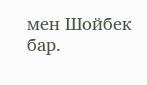мен Шойбек бар.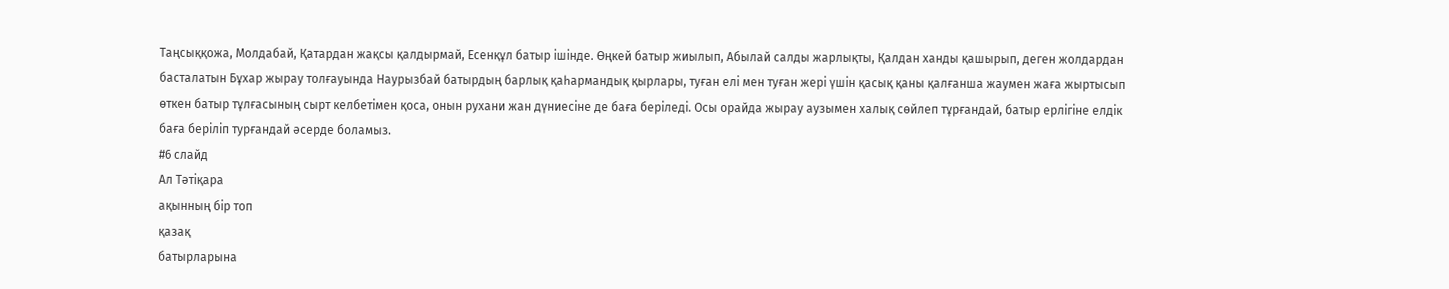Таңсыққожа, Молдабай, Қатардан жақсы қалдырмай, Есенқұл батыр ішінде. Өңкей батыр жиылып, Абылай салды жарлықты, Қалдан ханды қашырып, деген жолдардан басталатын Бұхар жырау толғауында Наурызбай батырдың барлық қаһармандық қырлары, туған елі мен туған жері үшін қасық қаны қалғанша жаумен жаға жыртысып өткен батыр тұлғасының сырт келбетімен қоса, онын рухани жан дүниесіне де баға беріледі. Осы орайда жырау аузымен халық сөйлеп тұрғандай, батыр ерлігіне елдік баға беріліп турғандай әсерде боламыз.
#6 слайд
Ал Тәтіқара
ақынның бір топ
қазақ
батырларына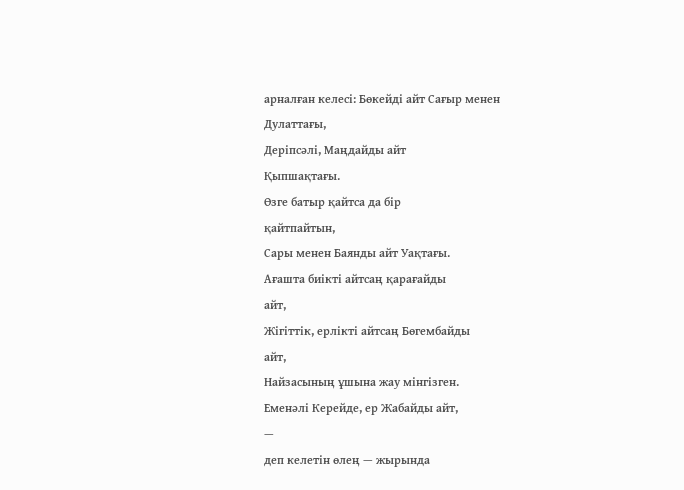арналған келесі: Бөкейді айт Сағыр менен
Дулаттағы,
Деріпсәлі, Маңдайды айт
Қыпшақтағы.
Өзге батыр қайтса да бір
қайтпайтын,
Сары менен Баянды айт Уақтағы.
Ағашта биікті айтсаң қарағайды
айт,
Жігіттік, ерлікті айтсаң Бөгембайды
айт,
Найзасының ұшына жау мінгізген.
Еменәлі Керейде, ер Жабайды айт,
—
деп келетін өлең — жырында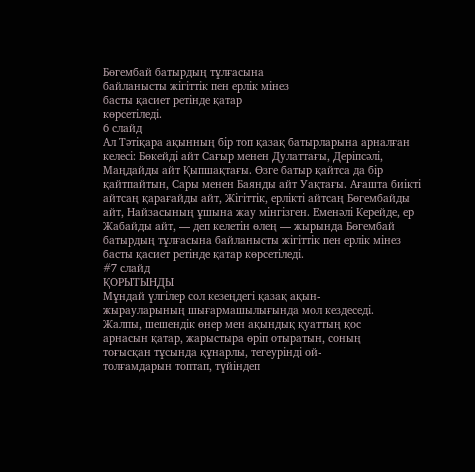Бөгембай батырдың тұлғасына
байланысты жігіттік пен ерлік мінез
басты қасиет ретінде қатар
көрсетіледі.
6 слайд
Ал Тәтіқара ақынның бір топ қазақ батырларына арналған келесі: Бөкейді айт Сағыр менен Дулаттағы, Деріпсәлі, Маңдайды айт Қыпшақтағы. Өзге батыр қайтса да бір қайтпайтын, Сары менен Баянды айт Уақтағы. Ағашта биікті айтсаң қарағайды айт, Жігіттік, ерлікті айтсаң Бөгембайды айт, Найзасының ұшына жау мінгізген. Еменәлі Керейде, ер Жабайды айт, — деп келетін өлең — жырында Бөгембай батырдың тұлғасына байланысты жігіттік пен ерлік мінез басты қасиет ретінде қатар көрсетіледі.
#7 слайд
ҚОРЫТЫНДЫ
Мұндай үлгілер сол кезеңдегі қазақ ақын-
жырауларының шығармашылығында мол кездеседі.
Жалпы, шешендік өнер мен ақындық қуаттың қос
арнасын қатар, жарыстыра өріп отыратын, соның
тоғысқан тұсында құнарлы, тегеурінді ой-
толғамдарын топтап, түйіндеп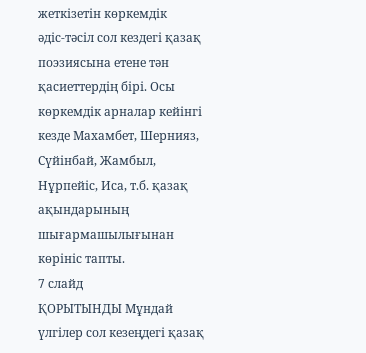жеткізетін көркемдік
әдіс-тәсіл сол кездегі қазақ поэзиясына етене тән
қасиеттердің бірі. Осы көркемдік арналар кейінгі
кезде Махамбет, Шернияз, Сүйінбай, Жамбыл,
Нұрпейіс, Иса, т.б. қазақ ақындарының
шығармашылығынан көрініс тапты.
7 слайд
ҚОРЫТЫНДЫ Мұндай үлгілер сол кезеңдегі қазақ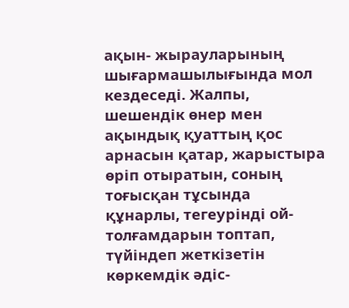ақын- жырауларының шығармашылығында мол кездеседі. Жалпы, шешендік өнер мен ақындық қуаттың қос арнасын қатар, жарыстыра өріп отыратын, соның тоғысқан тұсында құнарлы, тегеурінді ой- толғамдарын топтап, түйіндеп жеткізетін көркемдік әдіс-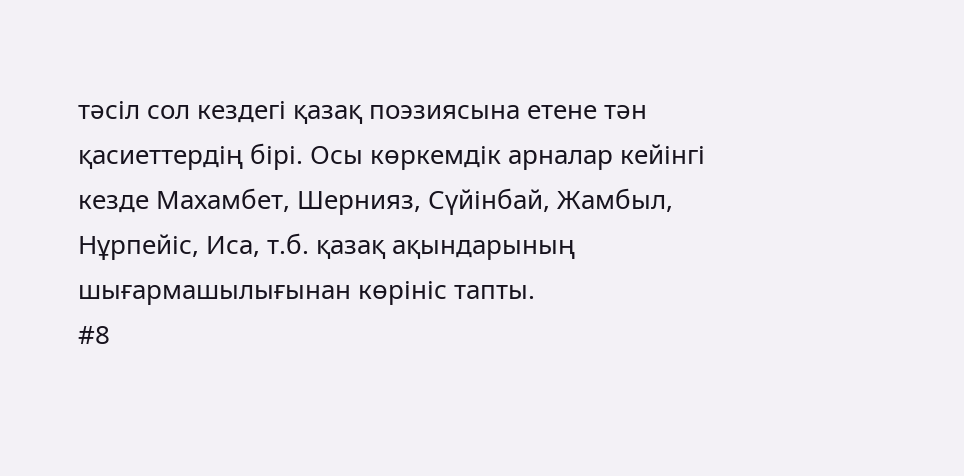тәсіл сол кездегі қазақ поэзиясына етене тән қасиеттердің бірі. Осы көркемдік арналар кейінгі кезде Махамбет, Шернияз, Сүйінбай, Жамбыл, Нұрпейіс, Иса, т.б. қазақ ақындарының шығармашылығынан көрініс тапты.
#8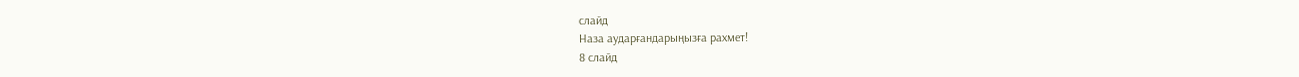слайд
Наза аударғандарыңызға рахмет!
8 слайд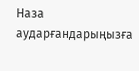Наза аударғандарыңызға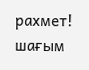рахмет!
шағым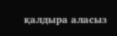қалдыра аласыз